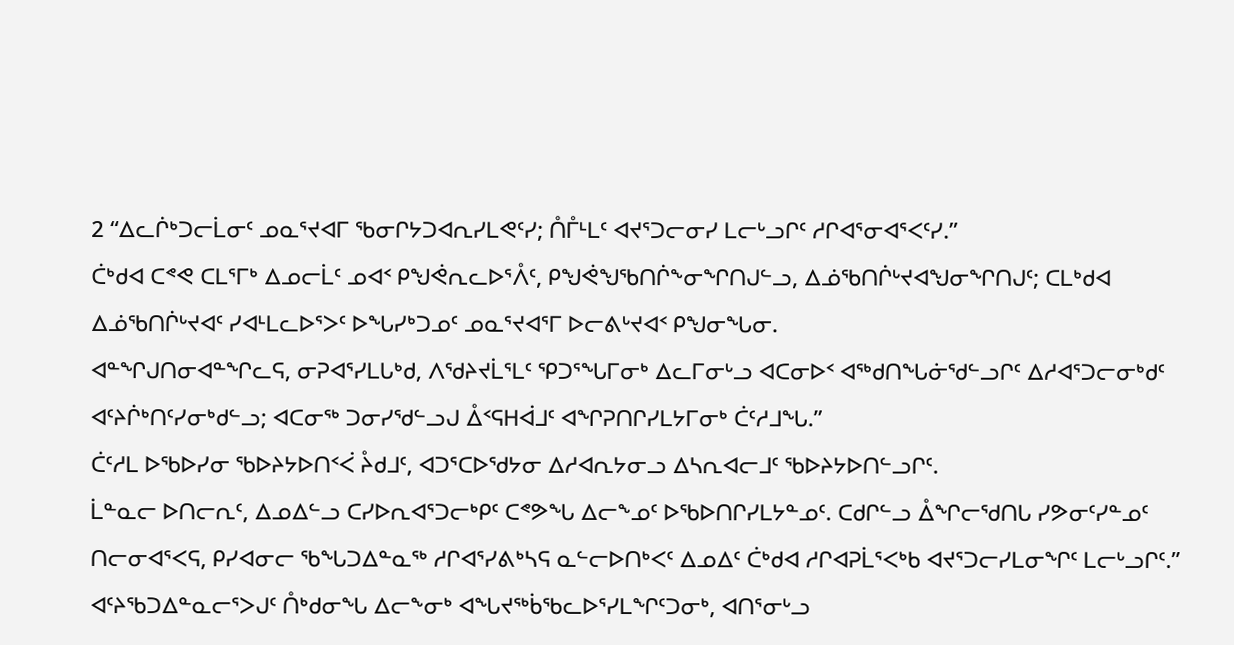2 “ᐃᓚᒌᒃᑐᓕᒫᓂᑦ ᓄᓇᕐᔪᐊᒥ ᖃᓂᒋᔭᑐᐊᕆᓯᒪᕙᑦᓯ; ᑍᒤᒻᒪᑦ ᐊᔪᕐᑐᓕᓂᓯ ᒪᓕᒡᓗᒋᑦ ᓱᒋᐊᕐᓂᐊᕐᐸᑦᓯ.”
ᑖᒃᑯᐊ ᑕᕝᕙ ᑕᒪᕐᒥᒃ ᐃᓄᓕᒫᑦ ᓄᐊᑉ ᑭᖑᕚᕆᓚᐅᕐᐰᑦ, ᑭᖑᕚᖑᖃᑎᒌᖕᓂᖏᑎᒍᓪᓗ, ᐃᓅᖃᑎᒌᒡᔪᐊᖑᓂᖏᑎᒍᑦ; ᑕᒪᒃᑯᐊ ᐃᓅᖃᑎᒌᒡᔪᐊᑦ ᓯᐊᒻᒪᓚᐅᕐᐳᑦ ᐅᖓᓯᒃᑐᓄᑦ ᓄᓇᕐᔪᐊᕐᒥ ᐅᓕᕕᒡᔪᐊᑉ ᑭᖑᓂᖓᓂ.
ᐊᓐᖏᒍᑎᓂᐊᓐᖏᓚᕋ, ᓂᕈᐊᕐᓯᒪᒐᒃᑯ, ᐱᖁᔨᔪᒫᕐᒪᑦ ᕿᑐᕐᖓᒥᓂᒃ ᐃᓚᒥᓂᒡᓗ ᐊᑕᓂᐅᑉ ᐊᖅᑯᑎᖓᓃᖁᓪᓗᒋᑦ ᐃᓱᐊᕐᑐᓕᓂᒃᑯᑦ ᐊᑦᔨᒌᒃᑎᑦᓯᓂᒃᑯᓪᓗ; ᐊᑕᓂᖅ ᑐᓂᓯᖁᓪᓗᒍ ᐂᑉᕋᕼᐋᒧᑦ ᐊᖏᕈᑎᒋᓯᒪᔭᒥᓂᒃ ᑖᑦᓱᒧᖓ.”
ᑖᑦᓱᒪ ᐅᖃᐅᓯᓂ ᖃᐅᔨᔭᐅᑎᑉᐹ ᔧᑯᒧᑦ, ᐊᑐᕐᑕᐅᖁᔭᓂ ᐃᓱᐊᕆᔭᓂᓗ ᐃᓴᕆᐊᓕᒧᑦ ᖃᐅᔨᔭᐅᑎᓪᓗᒋᑦ.
ᒫᓐᓇᓕ ᐅᑎᓕᕆᑦ, ᐃᓄᐃᓪᓗ ᑕᓯᐅᕆᐊᕐᑐᓕᒃᑭᑦ ᑕᕝᕗᖓ ᐃᓕᖕᓄᑦ ᐅᖃᐅᑎᒋᓯᒪᔭᓐᓄᑦ. ᑕᑯᒋᓪᓗ ᐂᖏᓕᖁᑎᒐ ᓯᕗᓂᑦᓯᓐᓄᑦ ᑎᓕᓂᐊᕐᐸᕋ, ᑭᓯᐊᓂᓕ ᖃᖓᑐᐃᓐᓇᖅ ᓱᒋᐊᕐᓯᕕᒃᓴᕋ ᓇᓪᓕᐅᑎᒃᐸᑦ ᐃᓄᐃᑦ ᑖᒃᑯᐊ ᓱᒋᐊᕈᒫᕐᐸᒃᑲ ᐊᔪᕐᑐᓕᓯᒪᓂᖏᑦ ᒪᓕᒡᓗᒋᑦ.”
ᐊᑦᔨᖃᑐᐃᓐᓇᓕᕐᐳᒍᑦ ᑍᒃᑯᓂᖓ ᐃᓕᖕᓂᒃ ᐊᖓᔪᖅᑳᖃᓚᐅᕐᓯᒪᖏᑦᑐᓂᒃ, ᐊᑎᕐᓂᒡᓗ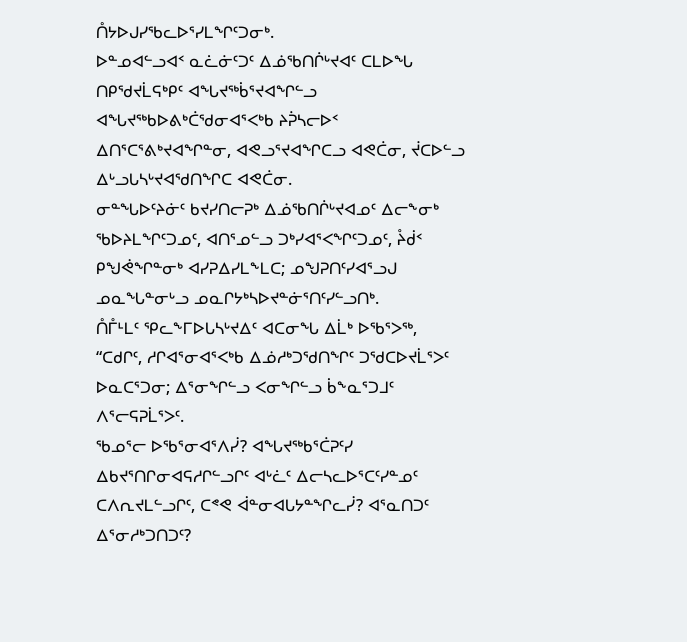ᑍᔭᐅᒍᓯᖃᓚᐅᕐᓯᒪᖏᑦᑐᓂᒃ.
ᐅᓐᓄᐊᓪᓗᐊᑉ ᓇᓛᓃᑦᑐᑦ ᐃᓅᖃᑎᒌᒡᔪᐊᑦ ᑕᒪᐅᖓ ᑎᑭᖁᔪᒫᕋᒃᑭᑦ ᐊᖓᔪᖅᑳᕐᔪᐊᖏᓪᓗ ᐊᖓᔪᖅᑲᐅᕕᒃᑖᖁᓂᐊᕐᐸᒃᑲ ᔨᕉᓴᓕᐅᑉ ᐃᑎᕐᑕᕐᕕᒃᔪᐊᖏᓐᓂ, ᐊᕙᓗᕐᔪᐊᖏᑕᓗ ᐊᕙᑖᓂ, ᔫᑕᐅᓪᓗ ᐃᒡᓗᒐᓴᒡᔪᐊᖁᑎᖏᑕ ᐊᕙᑖᓂ.
ᓂᓐᖓᐅᑦᔨᓃᑦ ᑲᔪᓯᑎᓕᕈᒃ ᐃᓅᖃᑎᒌᒡᔪᐊᓄᑦ ᐃᓕᖕᓂᒃ ᖃᐅᔨᒪᖏᑦᑐᓄᑦ, ᐊᑎᕐᓄᓪᓗ ᑐᒃᓯᐊᕐᐸᖏᑦᑐᓄᑦ, ᔧᑰᑉ ᑭᖑᕚᖏᓐᓂᒃ ᐊᓯᕈᐃᓯᒪᖕᒪᑕ; ᓄᖑᕈᑎᑦᓯᐊᕐᓗᒍ ᓄᓇᖓᓐᓂᒡᓗ ᓄᓇᒋᔭᒃᓴᐅᔪᓐᓃᕐᑎᑦᓯᓪᓗᑎᒃ.
ᑍᒤᒻᒪᑦ ᕿᓚᖕᒥᐅᒐᓴᒡᔪᐃᑦ ᐊᑕᓂᖓ ᐃᒫᒃ ᐅᖃᕐᐳᖅ, “ᑕᑯᒋᑦ, ᓱᒋᐊᕐᓂᐊᕐᐸᒃᑲ ᐃᓅᓱᒃᑐᖁᑎᖏᑦ ᑐᖁᑕᐅᔪᒫᕐᐳᑦ ᐅᓇᑕᕐᑐᓂ; ᐃᕐᓂᖏᓪᓗ ᐸᓂᖏᓪᓗ ᑳᖕᓇᕐᑐᒧᑦ ᐱᕐᓕᕋᕈᒫᕐᐳᑦ.
ᖃᓄᕐᓕ ᐅᖃᕐᓂᐊᕐᐱᓰ? ᐊᖓᔪᖅᑲᕐᑖᕈᑦᓯ ᐃᑲᔪᕐᑎᒋᓂᐊᕋᓱᒋᓪᓗᒋᑦ ᐊᒡᓛᑦ ᐃᓕᓴᓚᐅᕐᑕᑦᓯᓐᓄᑦ ᑕᐱᕆᔪᒪᓪᓗᒋᑦ, ᑕᕝᕙ ᐋᓐᓂᐊᒐᔭᓐᖏᓚᓰ? ᐊᕐᓇᑎᑐᑦ ᐃᕐᓂᓱᒃᑐᑎᑐᑦ?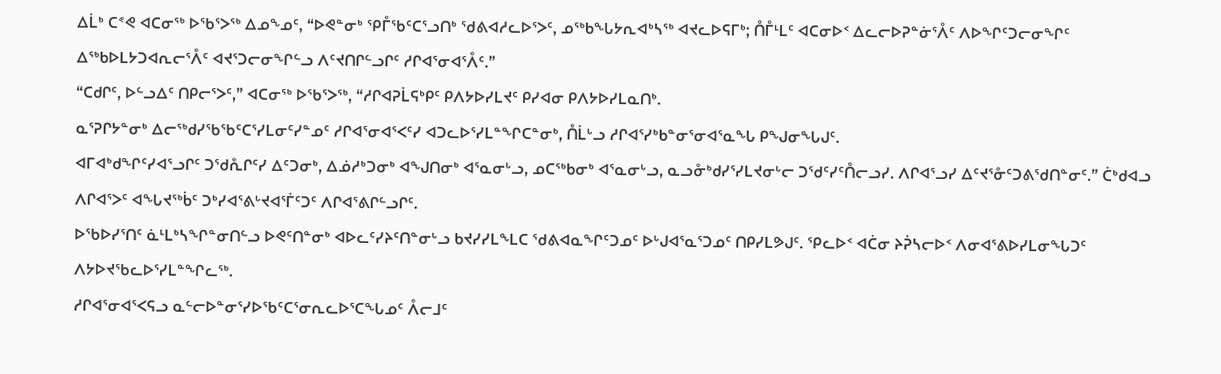ᐃᒫᒃ ᑕᕝᕙ ᐊᑕᓂᖅ ᐅᖃᕐᐳᖅ ᐃᓄᖕᓄᑦ, “ᐅᕙᓐᓂᒃ ᕿᒤᖃᑦᑕᕐᓗᑎᒃ ᖁᕕᐊᓱᓚᐅᕐᐳᑦ, ᓄᖅᑲᖓᔭᕆᐊᒃᓴᖅ ᐊᔪᓚᐅᕋᒥᒃ; ᑍᒤᒻᒪᑦ ᐊᑕᓂᐅᑉ ᐃᓚᓕᐅᕈᓐᓃᕐᐰᑦ ᐱᐅᖏᑦᑐᓕᓂᖏᑦ ᐃᖅᑲᐅᒪᔭᑐᐊᕆᓕᕐᐰᑦ ᐊᔪᕐᑐᓕᓂᖏᓪᓗ ᐱᑦᔪᑎᒋᓪᓗᒋᑦ ᓱᒋᐊᕐᓂᐊᕐᐰᑦ.”
“ᑕᑯᒋᑦ, ᐅᓪᓗᐃᑦ ᑎᑭᓕᕐᐳᑦ,” ᐊᑕᓂᖅ ᐅᖃᕐᐳᖅ, “ᓱᒋᐊᕈᒫᕋᒃᑭᑦ ᑭᐱᔭᐅᓯᒪᔪᑦ ᑭᓯᐊᓂ ᑭᐱᔭᐅᓯᒪᓇᑎᒃ.
ᓇᕐᕈᒋᔭᓐᓂᒃ ᐃᓕᖅᑯᓯᖃᖃᑦᑕᕐᓯᒪᓂᑦᓯᓐᓄᑦ ᓱᒋᐊᕐᓂᐊᕐᐸᑦᓯ ᐊᑐᓚᐅᕐᓯᒪᓐᖏᑕᓐᓂᒃ, ᑍᒫᒡᓗ ᓱᒋᐊᕐᓯᒃᑲᓐᓂᕐᓂᐊᕐᓇᖓ ᑭᖑᓂᖓᒍᑦ.
ᐊᒥᐊᒃᑯᖏᑦᓯᐊᕐᓗᒋᑦ ᑐᖁᕅᒋᑦᓯ ᐃᑦᑐᓂᒃ, ᐃᓅᓱᒃᑐᓂᒃ ᐊᖑᑎᓂᒃ ᐊᕐᓇᓂᒡᓗ, ᓄᑕᖅᑲᓂᒃ ᐊᕐᓇᓂᒡᓗ, ᓇᓗᓁᒃᑯᓯᕐᓯᒪᔪᓂᒡᓕ ᑐᖁᑦᓯᑦᑍᓕᓗᓯ. ᐱᒋᐊᕐᓗᓯ ᐃᑦᔪᕐᓁᑦᑐᕕᖁᑎᓐᓂᑦ.” ᑖᒃᑯᐊᓗ ᐱᒋᐊᕐᐳᑦ ᐊᖓᔪᖅᑳᑦ ᑐᒃᓯᐊᕐᕕᒡᔪᐊᕐᒦᑦᑐᑦ ᐱᒋᐊᕐᕕᒋᓪᓗᒋᑦ.
ᐅᖃᐅᓯᕐᑎᑦ ᓈᒻᒪᒃᓴᖏᓐᓂᑎᓪᓗ ᐅᕙᑦᑎᓐᓂᒃ ᐊᐅᓚᑦᓯᔨᑦᑎᓐᓂᒡᓗ ᑲᔪᓯᓯᒪᖕᒪᑕ ᖁᕕᐊᓇᖏᑦᑐᓄᑦ ᐅᒡᒍᐊᕐᓇᕐᑐᓄᑦ ᑎᑭᓯᒪᕗᒍᑦ. ᕿᓚᐅᑉ ᐊᑖᓂ ᔨᕉᓴᓕᐅᑉ ᐱᓂᐊᕐᕕᐅᓯᒪᓂᖓᑐᑦ ᐱᔭᐅᔪᖃᓚᐅᕐᓯᒪᓐᖏᓚᖅ.
ᓱᒋᐊᕐᓂᐊᕐᐸᕋᓗ ᓇᓪᓕᐅᓐᓂᕐᓯᐅᖃᑦᑕᕐᓂᕆᓚᐅᕐᑕᖓᓄᑦ ᐰᓕᒧᑦ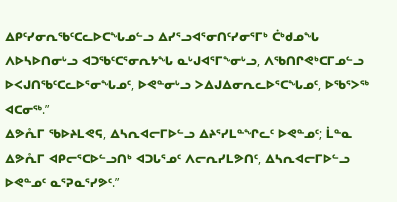ᐃᑭᑦᓯᓂᕆᖃᑦᑕᓚᐅᑕᖓᓄᓪᓗ ᐃᓯᕐᓗᐊᕐᓂᑎᑦᓯᓂᕐᒥᒃ ᑖᒃᑯᓄᖓ ᐱᐅᓴᐅᑎᓂᒡᓗ ᐊᑐᖃᑦᑕᕐᓂᕆᔭᖓ ᓇᒡᒍᐊᕐᒥᖕᓂᒡᓗ, ᐱᖃᑎᒋᕙᒃᑕᒥᓄᓪᓗ ᐅᐸᒍᑎᖃᑦᑕᓚᐅᕐᓂᖓᓄᑦ, ᐅᕙᓐᓂᒡᓗ ᐳᐃᒍᐃᓂᕆᓚᐅᕐᑕᖓᓄᑦ, ᐅᖃᕐᐳᖅ ᐊᑕᓂᖅ.”
ᐃᕗᕅᒥ ᖃᐅᔨᒪᕙᕋ, ᐃᓴᕆᐊᓕᒥᐅᓪᓗ ᐃᔨᕐᓯᒪᓐᖏᓚᑦ ᐅᕙᓐᓄᑦ; ᒫᓐᓇ ᐃᕗᕅᒥ ᐊᑭᓕᕐᑕᐅᓪᓗᑎᒃ ᐊᑐᒐᕐᓄᑦ ᐱᓕᕆᓯᒪᕗᑎᑦ, ᐃᓴᕆᐊᓕᒥᐅᓪᓗ ᐅᕙᓐᓄᑦ ᓇᕐᕈᓇᕐᓯᕗᑦ.”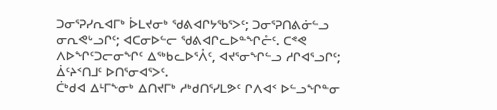ᑐᓂᕐᕈᓯᕆᐊᒥᒃ ᐆᒪᔪᓂᒃ ᖁᕕᐊᒋᔭᖃᕐᐳᑦ; ᑐᓂᕐᕈᑎᕕᓃᓪᓗ ᓂᕆᕙᒡᓗᒋᑦ; ᐊᑕᓂᐅᓪᓕ ᖁᕕᐊᒋᓚᐅᓐᖏᓔᑦ. ᑕᕝᕙ ᐱᐅᖏᑦᑐᓕᓂᖏᑦ ᐃᖅᑲᓚᐅᕐᐰᑦ, ᐊᔪᕐᓂᖏᓪᓗ ᓱᒋᐊᕐᓗᒋᑦ; ᐄᑦᔨᑉᑎᒧᑦ ᐅᑎᕐᓂᐊᕐᐳᑦ.
ᑖᒃᑯᐊ ᐃᒻᒥᖕᓂᒃ ᐃᑎᔪᒥᒃ ᓱᒃᑯᑎᕐᓯᒪᕗᑦ ᒋᐱᐊᑉ ᐅᓪᓗᖏᓐᓂ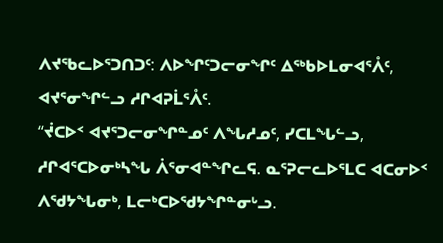ᐱᔪᖃᓚᐅᕐᑐᑎᑐᑦ: ᐱᐅᖏᑦᑐᓕᓂᖏᑦ ᐃᖅᑲᐅᒪᓂᐊᕐᐰᑦ, ᐊᔪᕐᓂᖏᓪᓗ ᓱᒋᐊᕈᒫᕐᐰᑦ.
“ᔫᑕᐅᑉ ᐊᔪᕐᑐᓕᓂᖏᓐᓄᑦ ᐱᖓᓱᓄᑦ, ᓯᑕᒪᖓᓪᓗ, ᓱᒋᐊᕐᑕᐅᓂᒃᓴᖓ ᐲᕐᓂᐊᓐᖏᓚᕋ. ᓇᕐᕈᓕᓚᐅᕐᒪᑕ ᐊᑕᓂᐅᑉ ᐱᖁᔭᖓᓂᒃ, ᒪᓕᒃᑕᐅᖁᔭᖏᓐᓂᒡᓗ.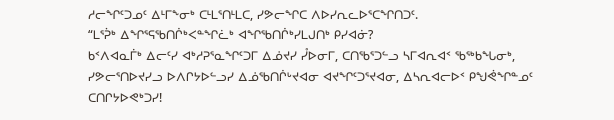ᓱᓕᖏᑦᑐᓄᑦ ᐃᒻᒥᖕᓂᒃ ᑕᒻᒪᕐᑎᒻᒪᑕ, ᓯᕗᓕᖏᑕ ᐱᐅᓯᕆᓚᐅᕐᑕᖏᑎᑐᑦ.
“ᒪᕐᕉᒃ ᐃᖏᕐᕋᖃᑎᒌᒃᐸᓐᖏᓛᒃ ᐊᖏᖃᑎᒌᒃᓯᒪᒍᑎᒃ ᑭᓯᐊᓃ?
ᑲᑉᐱᐊᓇᒦᒃ ᐃᓕᑦᓯ ᐊᒃᓱᕈᕐᓇᖏᑦᑐᒥ ᐃᓅᔪᓯ ᓮᐅᓂᒥ, ᑕᑎᖃᕐᑐᓪᓗ ᓴᒥᐊᕆᐊᑉ ᖃᖅᑲᖓᓂᒃ, ᓯᕗᓕᕐᑎᐅᔪᓯᓗ ᐅᐱᒋᔭᐅᓪᓗᓯ ᐃᓅᖃᑎᒌᒡᔪᐊᓂ ᐊᔪᖏᑦᑐᕐᔪᐊᓂ, ᐃᓴᕆᐊᓕᐅᑉ ᑭᖑᕚᖏᓐᓄᑦ ᑕᑎᒋᔭᐅᕙᒃᑐᓯ!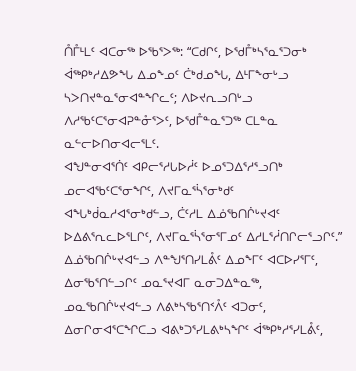ᑍᒤᒻᒪᑦ ᐊᑕᓂᖅ ᐅᖃᕐᐳᖅ: “ᑕᑯᒋᑦ, ᐅᖁᒤᒃᓴᕐᓇᕐᑐᓂᒃ ᐋᖅᑭᒃᓱᐃᕗᖓ ᐃᓄᖕᓄᑦ ᑖᒃᑯᓄᖓ, ᐃᒻᒥᖕᓂᒡᓗ ᓴᐳᑎᔪᓐᓇᕐᓂᐊᓐᖏᓚᑦ; ᐱᐅᔪᕆᓗᑎᒡᓗ ᐱᓱᖃᑦᑕᕐᓂᐊᕈᓐᓁᕐᐳᑦ, ᐅᖁᒤᓐᓇᕐᑐᖅ ᑕᒪᓐᓇ ᓇᓪᓕᐅᑎᓂᐊᓕᕐᒪᑦ.
ᐊᖑᓐᓂᐊᕐᑏᑦ ᐊᑭᓕᕐᓱᒐᐅᓲᑦ ᐅᓄᕐᑐᐃᕐᓱᕐᓗᑎᒃ ᓄᓕᐊᖃᑦᑕᕐᓂᖏᑦ, ᐱᔪᒥᓇᕐᓵᕐᓂᒃᑯᑦ ᐊᖓᒃᑰᓇᓱᐊᕐᓂᒃᑯᓪᓗ, ᑖᑦᓱᒪ ᐃᓅᖃᑎᒌᒡᔪᐊᑦ ᐅᐃᕕᕐᕆᓚᐅᕐᒪᒋᑦ, ᐱᔪᒥᓇᕐᓵᕐᓂᕐᒥᓄᑦ ᐃᓱᒪᕐᓲᑎᒋᓕᕐᓗᒋᑦ.”
ᐃᓅᖃᑎᒌᒡᔪᐊᓪᓗ ᐱᓐᖑᕐᑎᓯᒪᕔᑦ ᐃᓄᖕᒥᑦ ᐊᑕᐅᓯᕐᒥᑦ, ᐃᓂᖃᕐᑎᓪᓗᒋᑦ ᓄᓇᕐᔪᐊᒥ ᓇᓂᑐᐃᓐᓇᖅ, ᓄᓇᖃᑎᒌᒡᔪᐊᓪᓗ ᐱᕕᒃᓴᖃᕐᑎᑉᐰᑦ ᐊᑐᓂᑦ, ᐃᓂᒋᓂᐊᕐᑕᖏᑕᓗ ᐊᕕᒃᑐᕐᓯᒪᕕᒃᓴᖏᑦ ᐋᖅᑭᒃᓱᕐᓯᒪᕔᑦ,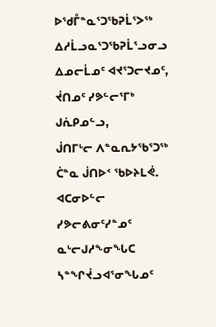ᐅᖁᒤᓐᓇᕐᑐᖃᕈᒫᕐᐳᖅ ᐃᓱᒫᓗᓇᕐᑐᖃᕈᒫᕐᓗᓂᓗ ᐃᓄᓕᒫᓄᑦ ᐊᔪᕐᑐᓕᔪᓄᑦ, ᔫᑎᓄᑦ ᓯᕗᓪᓕᕐᒥᒃ ᒍᕇᑭᓄᓪᓗ,
ᒎᑎᒥᒡᓕ ᐱᓐᓇᕆᔭᖃᕐᑐᖅ ᑖᓐᓇ ᒎᑎᐅᑉ ᖃᐅᔨᒪᕚ.
ᐊᑕᓂᐅᓪᓕ ᓯᕗᓕᕕᓂᑦᓯᓐᓄᑦ ᓇᒡᓕᒍᓱᖕᓂᖓᑕ ᓴᓐᖏᔫᓗᐊᕐᓂᖓᓄᑦ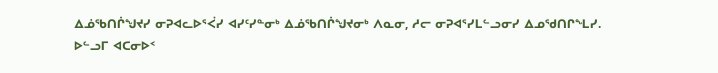ᐃᓅᖃᑎᒌᖑᔪᓯ ᓂᕈᐊᓚᐅᕐᐹᓯ ᐊᓯᑦᓯᓐᓂᒃ ᐃᓅᖃᑎᒌᖑᔪᓂᒃ ᐱᓇᓂ, ᓱᓕ ᓂᕈᐊᕐᓯᒪᓪᓗᓂᓯ ᐃᓄᖁᑎᒋᖕᒪᓯ.
ᐅᓪᓗᒥ ᐊᑕᓂᐅᑉ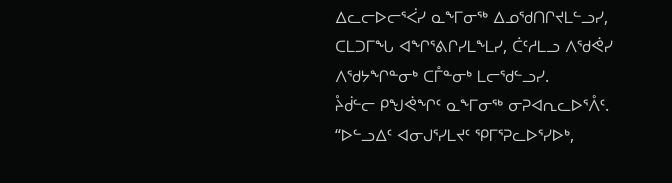ᐃᓚᓕᐅᓕᕐᐹᓯ ᓇᖕᒥᓂᖅ ᐃᓄᖁᑎᒋᔪᒪᓪᓗᓯ, ᑕᒪᑐᒥᖓ ᐊᖏᕐᕕᒋᓯᒪᖕᒪᓯ, ᑖᑦᓱᒪᓗ ᐱᖁᕚᓯ ᐱᖁᔭᖏᓐᓂᒃ ᑕᒤᓐᓂᒃ ᒪᓕᖁᓪᓗᓯ.
ᔧᑰᓪᓕ ᑭᖑᕚᖏᑦ ᓇᖕᒥᓂᖅ ᓂᕈᐊᕆᓚᐅᕐᐰᑦ.
“ᐅᓪᓗᐃᑦ ᐊᓂᒍᕐᓯᒪᔪᑦ ᕿᒥᕐᕈᓚᐅᕐᓯᐅᒃ,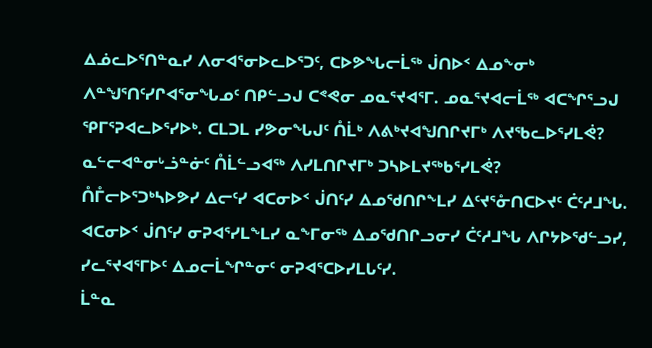ᐃᓅᓚᐅᕐᑎᓐᓇᓯ ᐱᓂᐊᕐᓂᐅᓚᐅᕐᑐᑦ, ᑕᐅᕗᖓᓕᒫᖅ ᒎᑎᐅᑉ ᐃᓄᖕᓂᒃ ᐱᓐᖑᕐᑎᑦᓯᒋᐊᕐᓂᖓᓄᑦ ᑎᑭᓪᓗᒍ ᑕᕝᕙᓂ ᓄᓇᕐᔪᐊᕐᒥ. ᓄᓇᕐᔪᐊᓕᒫᖅ ᐊᑕᖏᕐᓗᒍ ᕿᒥᕐᕈᐊᓚᐅᕐᓯᐅᒃ. ᑕᒪᑐᒪ ᓯᕗᓂᖓᒍᑦ ᑍᒫᒃ ᐱᕕᒃᔪᐊᖑᑎᒋᔪᒥᒃ ᐱᔪᖃᓚᐅᕐᓯᒪᕚ? ᓇᓪᓕᐊᓐᓂᒡᓘᓐᓃᑦ ᑍᒫᓪᓗᐊᖅ ᐱᓯᒪᑎᒋᔪᒥᒃ ᑐᓴᐅᒪᔪᖅᑲᕐᓯᒪᕚ?
ᑍᒤᓕᐅᕐᑐᒃᓴᐅᕗᓯ ᐃᓕᑦᓯ ᐊᑕᓂᐅᑉ ᒎᑎᑦᓯ ᐃᓄᖁᑎᒋᖕᒪᓯ ᐃᑦᔪᕐᓁᑎᑕᐅᔪᑦ ᑖᑦᓱᒧᖓ. ᐊᑕᓂᐅᑉ ᒎᑎᑦᓯ ᓂᕈᐊᕐᓯᒪᖕᒪᓯ ᓇᖕᒥᓂᖅ ᐃᓄᖁᑎᒋᓗᓂᓯ ᑖᑦᓱᒧᖓ ᐱᒋᔭᐅᖁᓪᓗᓯ, ᓯᓚᕐᔪᐊᕐᒥᐅᑦ ᐃᓄᓕᒫᖏᓐᓂᑦ ᓂᕈᐊᕐᑕᐅᓯᒪᒐᑦᓯ.
ᒫᓐᓇ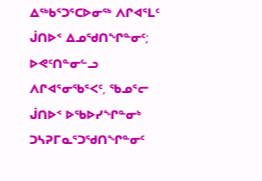ᐃᖅᑲᕐᑐᕐᑕᐅᓂᖅ ᐱᒋᐊᕐᒪᑦ ᒎᑎᐅᑉ ᐃᓄᖁᑎᖏᓐᓂᑦ; ᐅᕙᑦᑎᓐᓂᓪᓗ ᐱᒋᐊᕐᓂᖃᕐᐸᑦ, ᖃᓄᕐᓕ ᒎᑎᐅᑉ ᐅᖃᐅᓯᖏᓐᓂᒃ ᑐᓴᕈᒥᓇᕐᑐᖁᑎᖏᓐᓂᑦ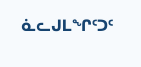ᓈᓚᒍᒪᖏᑦᑐᑦ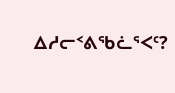ᐃᓱᓕᑉᕕᖃᓛᕐᐸᑦ?